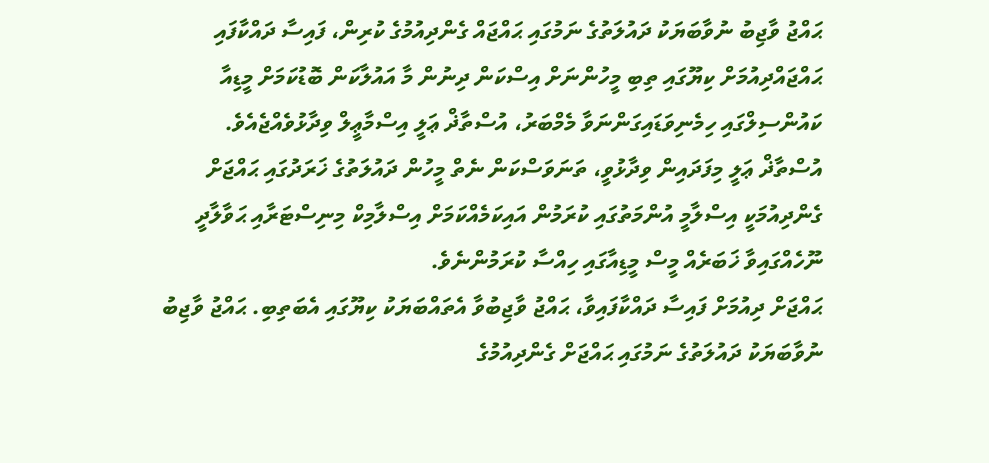ޙައްޖު ވާޖިބު ނުވާބަޔަކު ދައުލަތުގެ ނަމުގައި ޙައްޖައް ގެންދިއުމުގެ ކުރިން، ފައިސާ ދައްކާފައި ޙައްޖައްދިއުމަށް ކިޔޫގައި ތިބި މީހުންނަށް އިސްކަން ދިނުން މާ އައުލާކަން ބޮޑުކަމަށް މީޑިއާ ކައުންސިލްގައި ހިމެނިވަޑައިގަންނަވާ މެމްބަރު، އުސްތާޛް ޢަލީ އިސްމާޢީލް ވިދާޅުވެއްޖެއެވެ.
އުސްތާޛް ޢަލީ މިފަދައިން ވިދާޅުވީ، ތަނަވަސްކަން ނެތް މީހުން ދައުލަތުގެ ޚަރަދުގައި ޙައްޖަށް ގެންދިއުމަކީ އިސްލާމީ އުންމަތުގައި ކުރަމުން އައިކަމެއްކަމަށް އިސްލާމިކް މިނިސްޓަރާއި ޙަވާލާދީ ނޫހެއްގައިވާ ޚަބަރެއް މީސް މީޑިއާގައި ހިއްސާ ކުރަމުންނެވެ.
ޙައްޖަށް ދިއުމަށް ފައިސާ ދައްކާފައިވާ، ޙައްޖު ވާޖިބުވާ އެތައްބަޔަކު ކިޔޫގައި އެބަތިބި. ޙައްޖު ވާޖިބު ނުވާބަޔަކު ދައުލަތުގެ ނަމުގައި ޙައްޖަށް ގެންދިއުމުގެ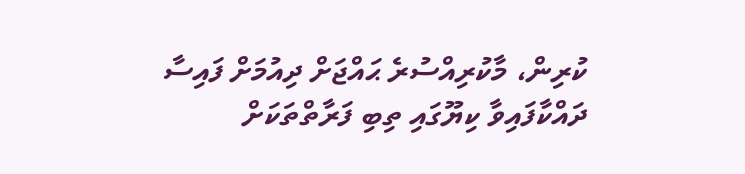ކުރިން، މާކުރިއްސުރެ ޙައްޖަށް ދިއުމަށް ފައިސާ ދައްކާފައިވާ ކިޔޫގައި ތިބި ފަރާތްތަކަށް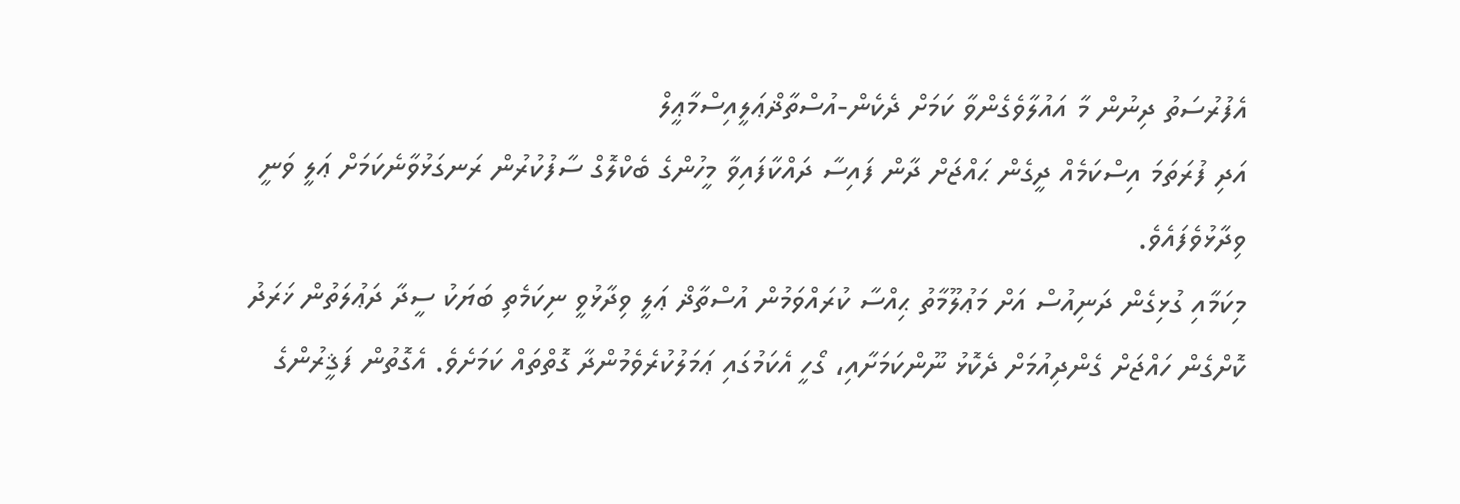އެފުރުސަތު ދިނުން މާ އައުލާވެގެންވާ ކަމަށް ދެކެން-އުސްތާޛްޢަލީއިސްމާޢީލް
އަދި ފުރަތަމަ އިސްކަމެއް ދީގެން ޙައްޖަށް ދާން ފައިސާ ދައްކާފައިވާ މީހުންގެ ބެކްލޮގް ސާފުކުރުން ރަނގަޅުވާނެކަމަށް ޢަލީ ވަނީ ވިދާޅުވެފައެވެ.
މިކަމާއި ގުޅިގެން ދަނިއުސް އަށް މަޢުލޫމާތު ޙިއްސާ ކުރައްވަމުން އުސްތާޛް ޢަލީ ވިދާޅުވީ ނިކަމެތި ބަޔަކު ސީދާ ދަޢުލަތުން ޚަރަދު ކޮށްގެން ހައްޖަށް ގެންދިއުމަށް ދެކޮޅު ނޫންކަމަށާއި، ގޯހީ އެކަމުގައި ޢަމަލުކުރެވެމުންދާ ގޮތްތައް ކަމަށެވެ. އެގޮތުން ފަޤީރުންގެ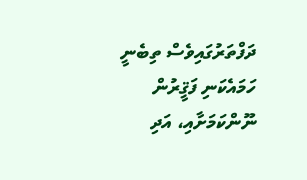ދަފްތަރުގައިވެސް ތިބެނީ ހަމައެކަނި ފަޤީރުން ނޫންކަމަށާއި، އަދި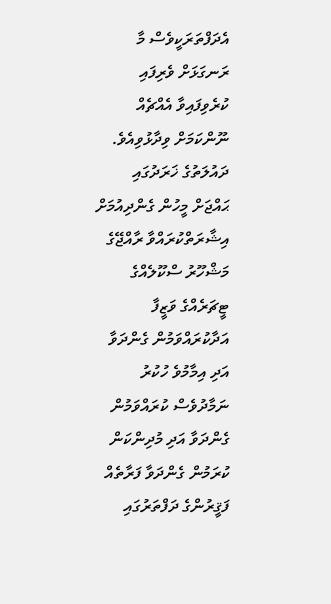އެދަފްތަރަކީވެސް މާ ރަނގަޅަށް ވެރިފައި ކުރެވިފައިވާ އެއްޗެއް ނޫންކަމަށް ވިދާޅުވިއެވެ.
ދައުލަތުގެ ޚަރަދުގައި ޙައްޖަށް މީހުން ގެންދިއުމަށް އިޝާރަތްކުރައްވާ ރާއްޖޭގެ މަޝްހޫރު ސްކޫލެއްގެ ޓީޗަރެއްގެ ވަޒީފާ އަދާކުރައްވަމުން ގެންދަވާ އަދި އިމާމުވެ ހުކުރު ނަމާދުވެސް ކުރައްވަމުން ގެންދަވާ އަދި މުދިންކަން ކުރަމުން ގެންދަވާ ފަރާތެއް ފަޤީރުންގެ ދަފްތަރުގައި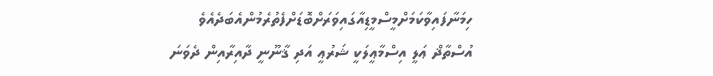ހިމަނާފައިވާކަމަށްމީސްމީޑިއާގައިވަރަށްބޮޑަށްފެތުރެމުންއެބަދެއެވެ
އުސްތާޛް ޢަލީ އިސްމާޢީލަކީ ޝަރުޢީ އަދި ޤާނޫނީ ދާއިރާއިން ދެވަނަ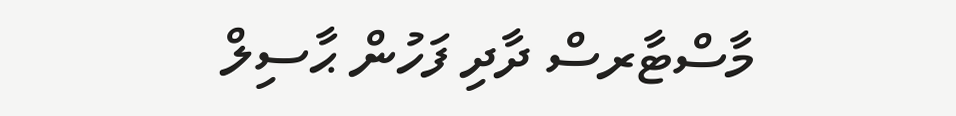މާސްޓާރސް ދާދި ފަހުން ޙާސިލް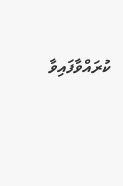ކުރައްވާފައިވާ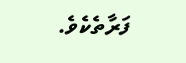ފަރާތެކެވެ.